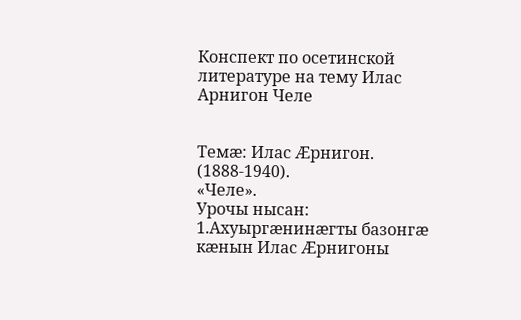Конспект по осетинской литературе на тему Илас Арнигон Челе


Темæ: Илас Æрнигон.
(1888-1940).
«Челе».
Урочы нысан:
1.Ахуыргæнинæгты базонгæ кæнын Илас Æрнигоны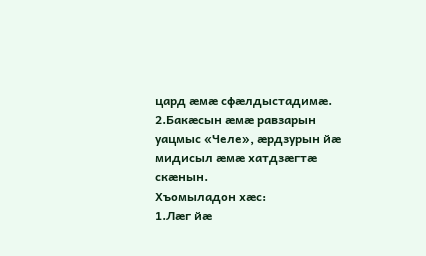цард æмæ сфæлдыстадимæ.
2.Бакæсын æмæ равзарын уацмыс «Челе», æрдзурын йæ мидисыл æмæ хатдзæгтæ скæнын.
Хъомыладон хæс:
1.Лæг йæ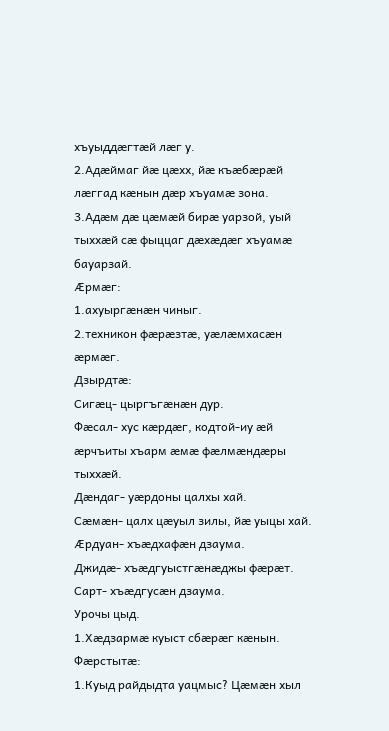хъуыддæгтæй лæг у.
2.Адæймаг йæ цæхх, йæ къæбæрæй лæггад кæнын дæр хъуамæ зона.
3.Адæм дæ цæмæй бирæ уарзой, уый тыххæй сæ фыццаг дæхæдæг хъуамæ бауарзай.
Æрмæг:
1.ахуыргæнæн чиныг.
2.техникон фæрæзтæ, уæлæмхасæн æрмæг.
Дзырдтæ:
Сигæц- цыргъгæнæн дур.
Фæсал- хус кæрдæг, кодтой-иу æй æрчъиты хъарм æмæ фæлмæндæры тыххæй.
Дæндаг- уæрдоны цалхы хай.
Сæмæн- цалх цæуыл зилы, йæ уыцы хай.
Æрдуан- хъæдхафæн дзаума.
Джидæ- хъæдгуыстгæнæджы фæрæт.
Сарт- хъæдгусæн дзаума.
Урочы цыд.
1.Хæдзармæ куыст сбæрæг кæнын.
Фæрстытæ:
1.Куыд райдыдта уацмыс? Цæмæн хыл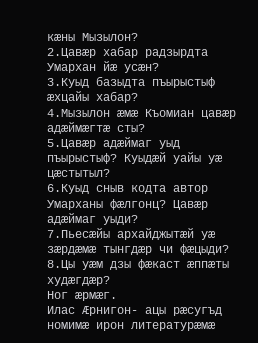кæны Мызылон?
2.Цавæр хабар радзырдта Умархан йæ усæн?
3.Куыд базыдта пъырыстыф æхцайы хабар?
4.Мызылон æмæ Къомиан цавæр адæймæгтæ сты?
5.Цавæр адæймаг уыд пъырыстыф? Куыдæй уайы уæ цæстытыл?
6.Куыд сныв кодта автор Умарханы фæлгонц? Цавæр адæймаг уыди?
7.Пьесæйы архайджытæй уæ зæрдæмæ тынгдæр чи фæцыди?
8.Цы уæм дзы фæкаст æппæты худæгдæр?
Ног æрмæг.
Илас Æрнигон- ацы рæсугъд номимæ ирон литературæмæ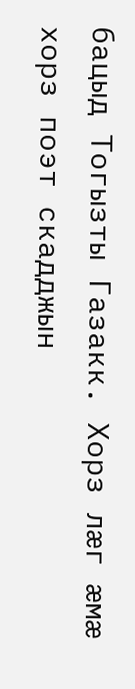бацыд Тогызты Газакк. Хорз лæг æмæ хорз поэт скадджын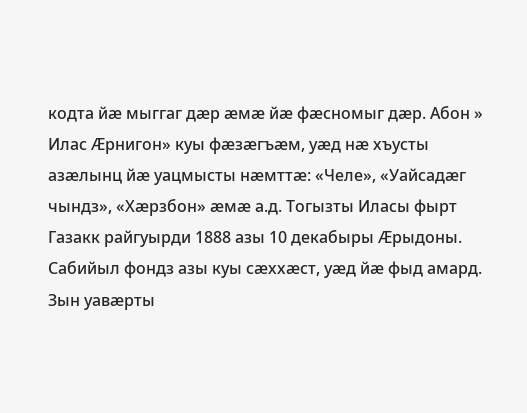кодта йæ мыггаг дæр æмæ йæ фæсномыг дæр. Абон » Илас Æрнигон» куы фæзæгъæм, уæд нæ хъусты азæлынц йæ уацмысты нæмттæ: «Челе», «Уайсадæг чындз», «Хæрзбон» æмæ а.д. Тогызты Иласы фырт Газакк райгуырди 1888 азы 10 декабыры Æрыдоны. Сабийыл фондз азы куы сæххæст, уæд йæ фыд амард. Зын уавæрты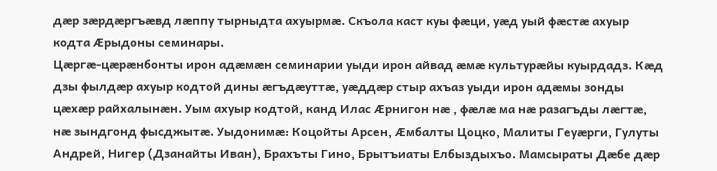дæр зæрдæргъæвд лæппу тырныдта ахуырмæ. Скъола каст куы фæци, уæд уый фæстæ ахуыр кодта Æрыдоны семинары.
Цæргæ-цæрæнбонты ирон адæмæн семинарии уыди ирон айвад æмæ культурæйы куырдадз. Кæд дзы фылдæр ахуыр кодтой дины æгъдæуттæ, уæддæр стыр ахъаз уыди ирон адæмы зонды цæхæр райхалынæн. Уым ахуыр кодтой, канд Илас Æрнигон нæ , фæлæ ма нæ разагъды лæгтæ, нæ зындгонд фысджытæ. Уыдонимæ: Коцойты Арсен, Æмбалты Цоцко, Малиты Геуæрги, Гулуты Андрей, Нигер (Дзанайты Иван), Брахъты Гино, Брытъиаты Елбыздыхъо. Мамсыраты Дæбе дæр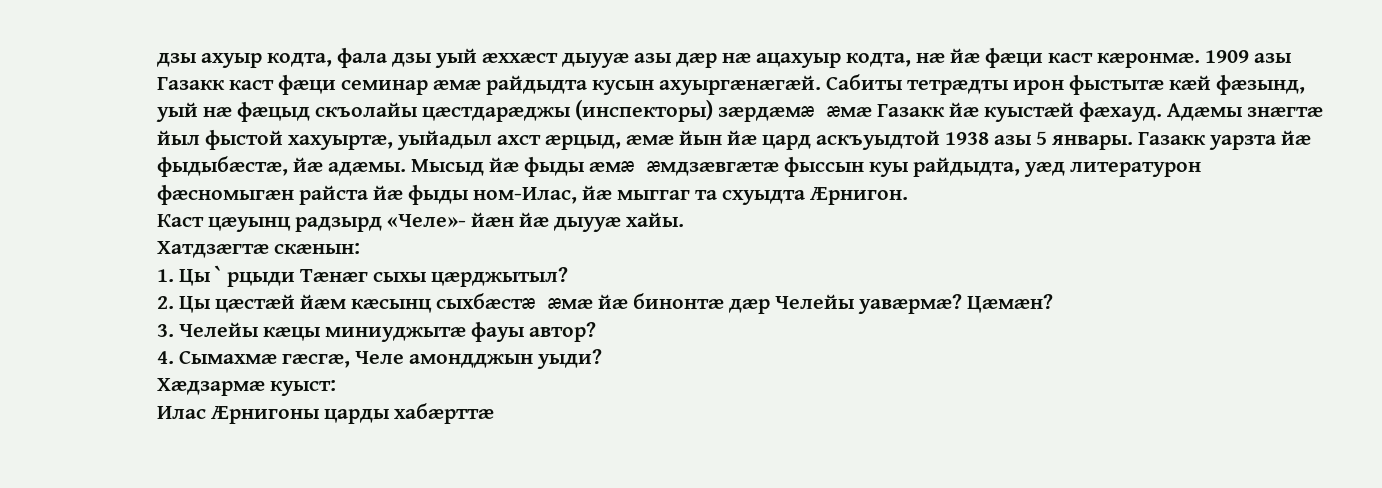дзы ахуыр кодта, фала дзы уый æххæст дыууæ азы дæр нæ ацахуыр кодта, нæ йæ фæци каст кæронмæ. 1909 азы Газакк каст фæци семинар æмæ райдыдта кусын ахуыргæнæгæй. Сабиты тетрæдты ирон фыстытæ кæй фæзынд, уый нæ фæцыд скъолайы цæстдарæджы (инспекторы) зæрдæмæ æмæ Газакк йæ куыстæй фæхауд. Адæмы знæгтæ йыл фыстой хахуыртæ, уыйадыл ахст æрцыд, æмæ йын йæ цард аскъуыдтой 1938 азы 5 январы. Газакк уарзта йæ фыдыбæстæ, йæ адæмы. Мысыд йæ фыды æмæ æмдзæвгæтæ фыссын куы райдыдта, уæд литературон фæсномыгæн райста йæ фыды ном-Илас, йæ мыггаг та схуыдта Æрнигон.
Каст цæуынц радзырд «Челе»- йæн йæ дыууæ хайы.
Хатдзæгтæ скæнын:
1. Цы ` рцыди Тæнæг сыхы цæрджытыл?
2. Цы цæстæй йæм кæсынц сыхбæстæ æмæ йæ бинонтæ дæр Челейы уавæрмæ? Цæмæн?
3. Челейы кæцы миниуджытæ фауы автор?
4. Сымахмæ гæсгæ, Челе амондджын уыди?
Хæдзармæ куыст:
Илас Æрнигоны царды хабæрттæ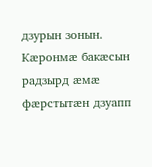дзурын зонын.
Кæронмæ бакæсын радзырд æмæ фæрстытæн дзуапп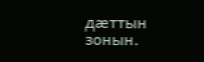дæттын зонын.